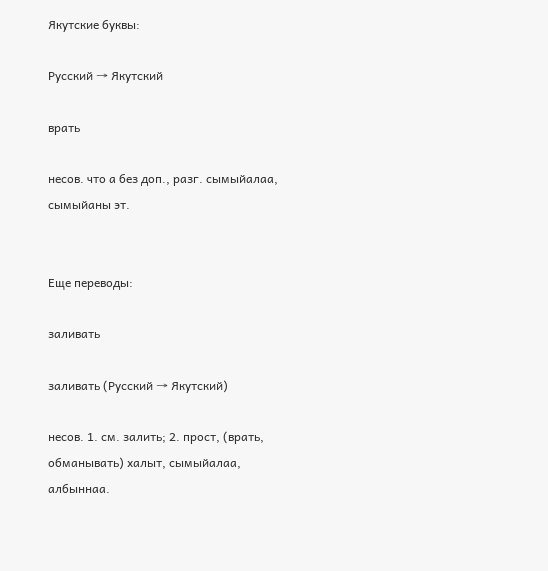Якутские буквы:

Русский → Якутский

врать

несов. что а без доп., разг. сымыйалаа, сымыйаны эт.


Еще переводы:

заливать

заливать (Русский → Якутский)

несов. 1. см. залить; 2. прост, (врать, обманывать) халыт, сымыйалаа, албыннаа.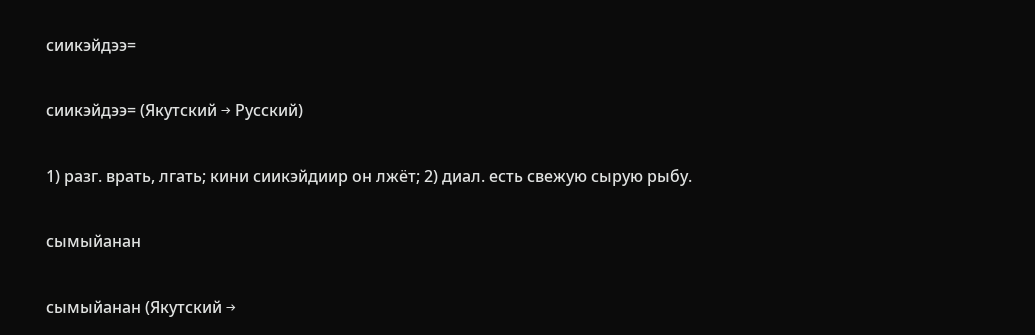сиикэйдээ=

сиикэйдээ= (Якутский → Русский)

1) разг. врать, лгать; кини сиикэйдиир он лжёт; 2) диал. есть свежую сырую рыбу.

сымыйанан

сымыйанан (Якутский →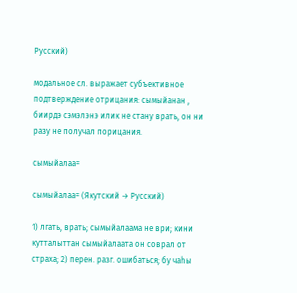Русский)

модальное сл. выражает субъективное подтверждение отрицания: сымыйанан , биирдэ сэмэлэнэ илик не стану врать, он ни разу не получал порицания.

сымыйалаа=

сымыйалаа= (Якутский → Русский)

1) лгать, врать; сымыйалаама не ври; кини кутталыттан сымыйалаата он соврал от страха; 2) перен. разг. ошибаться; бу чаһы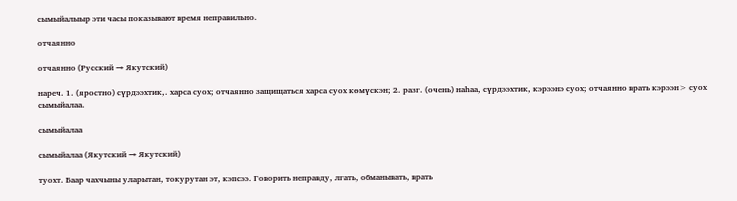сымыйалыыр эти часы показывают время неправильно.

отчаянно

отчаянно (Русский → Якутский)

нареч. 1. (яростно) сүрдээхтик,. харса суох; отчаянно защищаться харса суох көмүскэн; 2. разг. (очень) наһаа, сүрдээхтик, кэрээнэ суох; отчаянно врать кэрээн> суох сымыйалаа.

сымыйалаа

сымыйалаа (Якутский → Якутский)

туохт. Баар чахчыны уларытан, токурутан эт, кэпсээ. Говорить неправду, лгать, обманывать, врать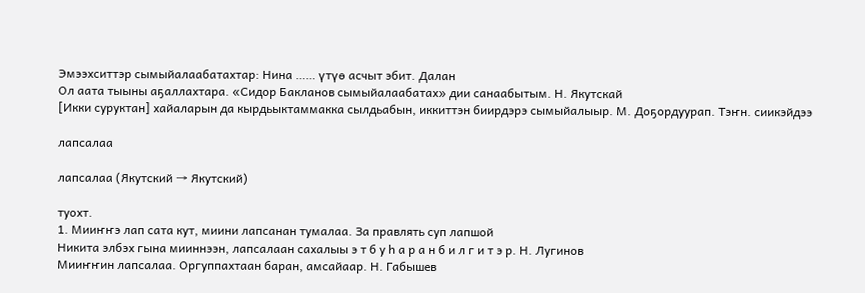Эмээхситтэр сымыйалаабатахтар: Нина …… үтүө асчыт эбит. Далан
Ол аата тыыны аҕаллахтара. «Сидор Бакланов сымыйалаабатах» дии санаабытым. Н. Якутскай
[Икки суруктан] хайаларын да кырдьыктаммакка сылдьабын, иккиттэн биирдэрэ сымыйалыыр. М. Доҕордуурап. Тэҥн. сиикэйдээ

лапсалаа

лапсалаа (Якутский → Якутский)

туохт.
1. Мииҥҥэ лап сата кут, миини лапсанан тумалаа. За правлять суп лапшой
Никита элбэх гына мииннээн, лапсалаан сахалыы э т б у һ а р а н б и л г и т э р. Н. Лугинов
Мииҥҥин лапсалаа. Оргуппахтаан баран, амсайаар. Н. Габышев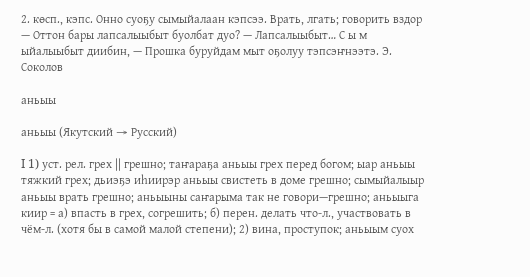2. көсп., кэпс. Онно суоҕу сымыйалаан кэпсээ. Врать, лгать; говорить вздор
— Оттон бары лапсалыыбыт буолбат дуо? — Лапсалыыбыт… С ы м ыйалыыбыт диибин, — Прошка буруйдам мыт оҕолуу тэпсэҥнээтэ. Э. Соколов

аньыы

аньыы (Якутский → Русский)

I 1) уст. рел. грех || грешно; таҥараҕа аньыы грех перед богом; ыар аньыы тяжкий грех; дьиэҕэ иһиирэр аньыы свистеть в доме грешно; сымыйалыыр аньыы врать грешно; аньыыны саҥарыма так не говори—грешно; аньыыга киир = а) впасть в грех, согрешить; б) перен. делать что-л., участвовать в чём-л. (хотя бы в самой малой степени); 2) вина, проступок; аньыым суох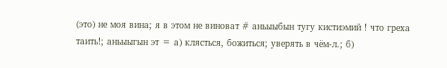(это) не моя вина; я в этом не виноват # аньыыбын тугу кистиэмий ! что греха таить!; аньыыгын эт = а) клясться, божиться; уверять в чём-л.; б)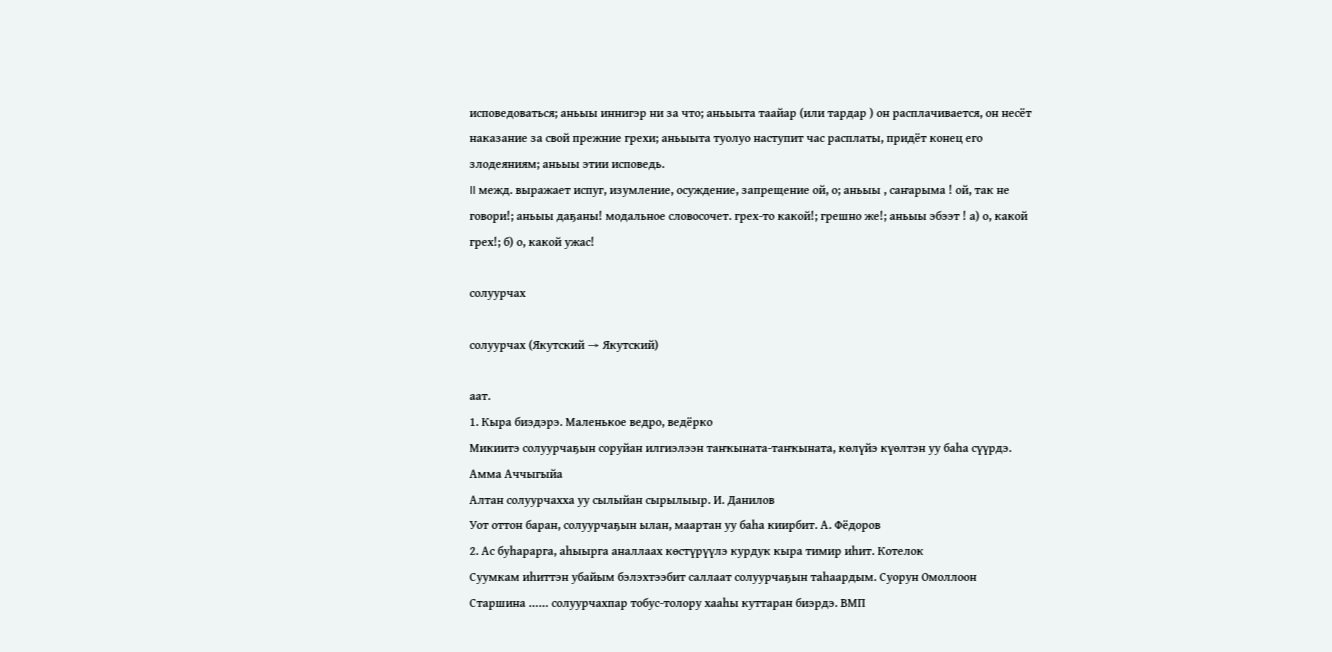исповедоваться; аньыы иннигэр ни за что; аньыыта таайар (или тардар ) он расплачивается, он несёт наказание за свой прежние грехи; аньыыта туолуо наступит час расплаты, придёт конец его злодеяниям; аньыы этии исповедь.
II межд. выражает испуг, изумление, осуждение, запрещение ой, о; аньыы , саҥарыма ! ой, так не говори!; аньыы даҕаны! модальное словосочет. грех-то какой!; грешно же!; аньыы эбээт ! а) о, какой грех!; б) о, какой ужас!

солуурчах

солуурчах (Якутский → Якутский)

аат.
1. Кыра биэдэрэ. Маленькое ведро, ведёрко
Микиитэ солуурчаҕын соруйан илгиэлээн таҥкыната-таҥкыната, көлүйэ күөлтэн уу баһа сүүрдэ. Амма Аччыгыйа
Алтан солуурчахха уу сылыйан сырылыыр. И. Данилов
Уот оттон баран, солуурчаҕын ылан, маартан уу баһа киирбит. А. Фёдоров
2. Ас буһарарга, аһыырга аналлаах көстүрүүлэ курдук кыра тимир иһит. Котелок
Суумкам иһиттэн убайым бэлэхтээбит саллаат солуурчаҕын таһаардым. Суорун Омоллоон
Старшина …… солуурчахпар тобус-толору хааһы куттаран биэрдэ. ВМП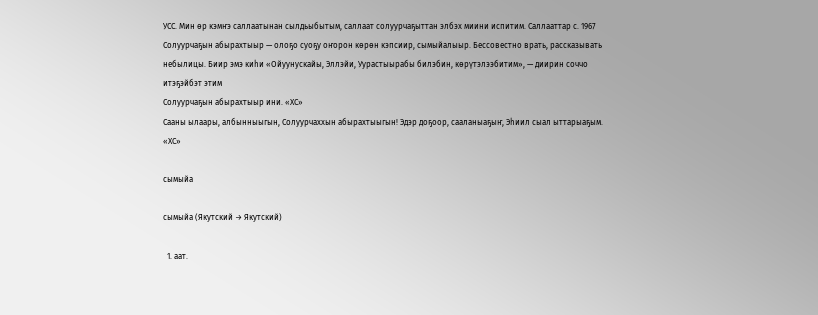УСС. Мин өр кэмҥэ саллаатынан сылдьыбытым, саллаат солуурчаҕыттан элбэх миини испитим. Саллааттар с. 1967
Солуурчаҕын абырахтыыр — олоҕо суоҕу оҥорон көрөн кэпсиир, сымыйалыыр. Бессовестно врать, рассказывать небылицы. Биир эмэ киһи «Ойуунускайы, Эллэйи, Уурастыырабы билэбин, көрүтэлээбитим», — диирин соччо итэҕэйбэт этим
Солуурчаҕын абырахтыыр ини. «ХС»
Сааны ылаары, албынныыгын, Солуурчаххын абырахтыыгын! Эдэр доҕоор, сааланыаҕыҥ, Эһиил сыал ыттарыаҕым. «ХС»

сымыйа

сымыйа (Якутский → Якутский)

  1. аат.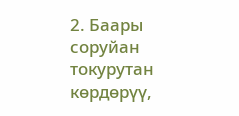2. Баары соруйан токурутан көрдөрүү,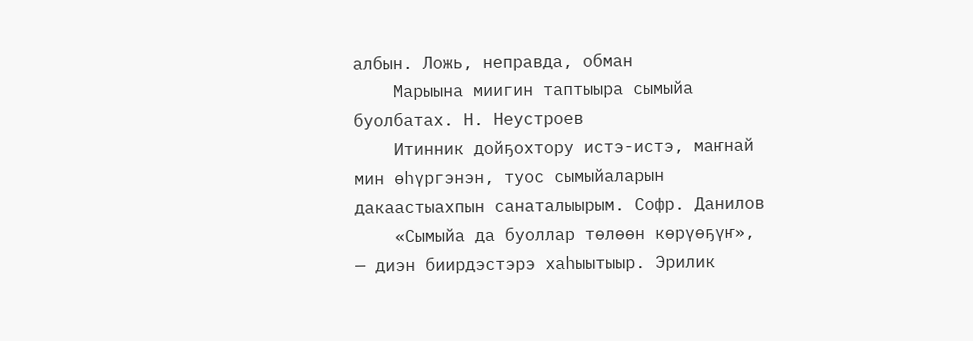албын. Ложь, неправда, обман
    Марыына миигин таптыыра сымыйа буолбатах. Н. Неустроев
    Итинник дойҕохтору истэ-истэ, маҥнай мин өһүргэнэн, туос сымыйаларын дакаастыахпын санаталыырым. Софр. Данилов
    «Сымыйа да буоллар төлөөн көрүөҕүҥ», — диэн биирдэстэрэ хаһыытыыр. Эрилик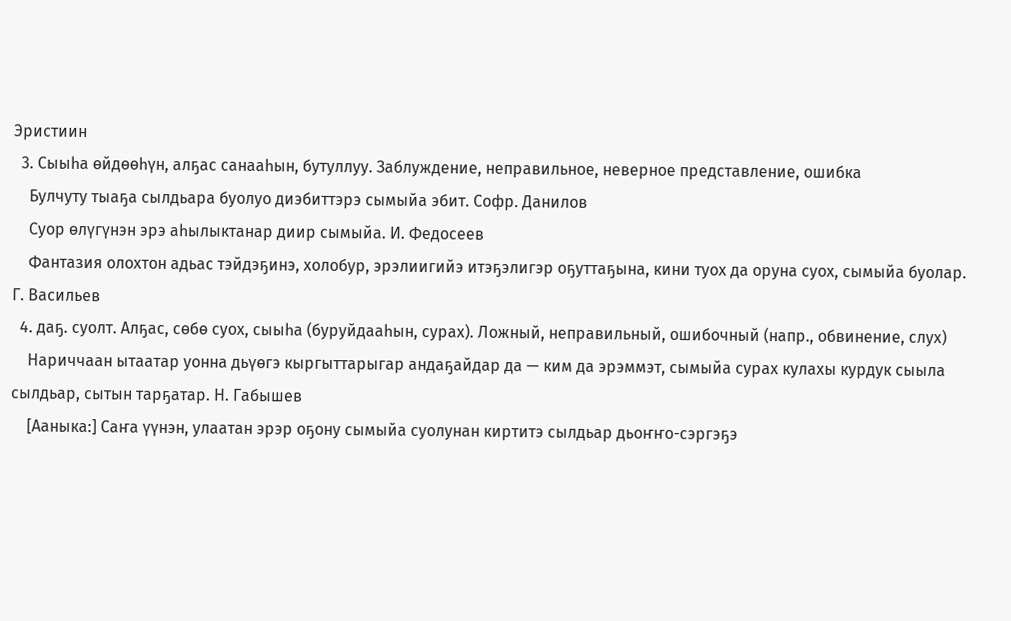Эристиин
  3. Сыыһа өйдөөһүн, алҕас санааһын, бутуллуу. Заблуждение, неправильное, неверное представление, ошибка
    Булчуту тыаҕа сылдьара буолуо диэбиттэрэ сымыйа эбит. Софр. Данилов
    Суор өлүгүнэн эрэ аһылыктанар диир сымыйа. И. Федосеев
    Фантазия олохтон адьас тэйдэҕинэ, холобур, эрэлиигийэ итэҕэлигэр оҕуттаҕына, кини туох да оруна суох, сымыйа буолар. Г. Васильев
  4. даҕ. суолт. Алҕас, сөбө суох, сыыһа (буруйдааһын, сурах). Ложный, неправильный, ошибочный (напр., обвинение, слух)
    Нариччаан ытаатар уонна дьүөгэ кыргыттарыгар андаҕайдар да — ким да эрэммэт, сымыйа сурах кулахы курдук сыыла сылдьар, сытын тарҕатар. Н. Габышев
    [Ааныка:] Саҥа үүнэн, улаатан эрэр оҕону сымыйа суолунан киртитэ сылдьар дьоҥҥо-сэргэҕэ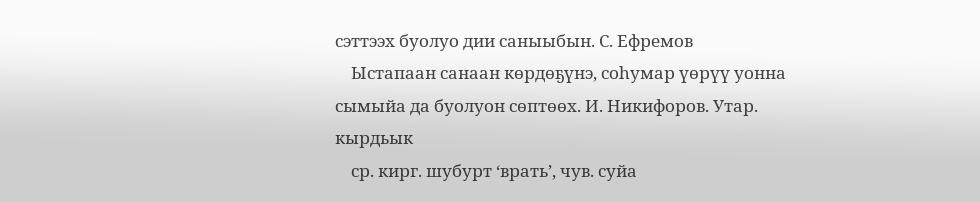сэттээх буолуо дии саныыбын. С. Ефремов
    Ыстапаан санаан көрдөҕүнэ, соһумар үөрүү уонна сымыйа да буолуон сөптөөх. И. Никифоров. Утар. кырдьык
    ср. кирг. шубурт ‘врать’, чув. суйа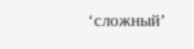‘сложный’